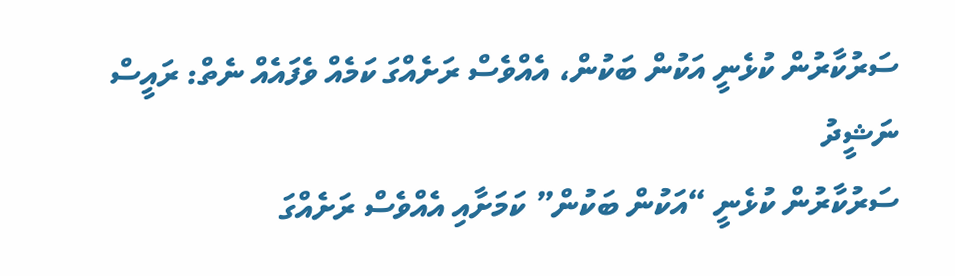ސަރުކާރުން ކުޅެނީ އަކުން ބަކުން، އެއްވެސް ރަށެއްގަ ކަމެއް ވެފައެއް ނެތް: ރައީސް ނަޝީދު
ސަރުކާރުން ކުޅެނީ “އަކުން ބަކުން” ކަމަށާއި އެއްވެސް ރަށެއްގަ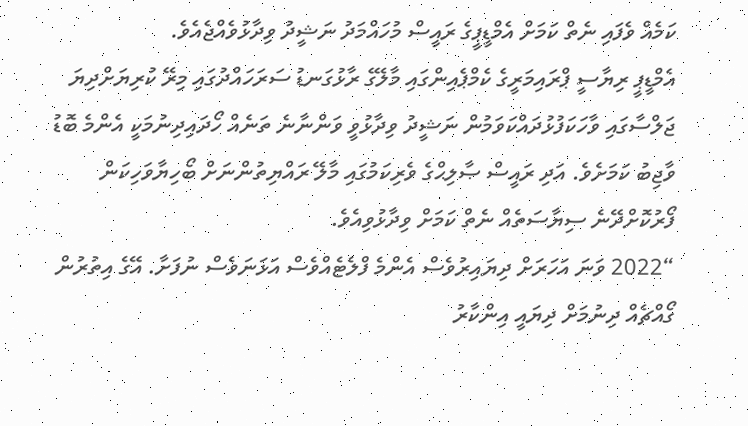ކަމެއް ވެފައި ނެތް ކަމަށް އެމްޑީޕީގެ ރައީސް މުހައްމަދު ނަޝީދު ވިދާޅުވެއްޖެއެވެ.
އެމްޑީޕީ ރިޔާސީ ޕްރައިމަރީގެ ކެމްޕެއިންގައި މާލޭގެ ރާޅުގަނޑު ސަރަހައްދުގައި މިރޭ ކުރިޔަށްދިޔަ ޖަލްސާގައި ވާހަކަފުޅުދައްކަވަމުން ނަޝީދު ވިދާޅުވީ ވަންނާނެ ތަނެއް ހޯދައިދިނުމަކީ އެންމެ ބޮޑު ވާޖިބު ކަމަށެވެ. އަދި ރައީސް ޞާލިޙްގެ ވެރިކަމުގައި މާލޭ ރައްޔިތުންނަށް ބޯހިޔާވަހިކަން ފޯރުކޮށްދޭނެ ސިޔާސަތެއް ނެތް ކަމަށް ވިދާޅުވިއެވެ.
“2022 ވަނަ އަހަރަށް ދިޔައިރުވެސް އެންމެ ފްލެޓެއްވެސް އަޅަނަވެސް ނުފަށާ. އޭގެ އިތުރުން ގޯއްޗެއް ދިނުމަށް ދިޔައީ އިންކާރު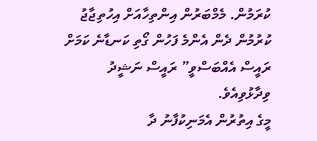ކުރަމުން. މެމްބަރުން އިންތިހާއަށް އިހުތިޖާޖު ކުރުމުން ދެން އެންމެ ފަހުން ގޯތި ކަނޑާނެ ކަމަށް ރައީސް އެއްބަސްވީ” ރައީސް ނަޝީދު ވިދާޅުވިއެވެ.
މީގެ އިތުރުން އެމަނިކުފާނު ދާ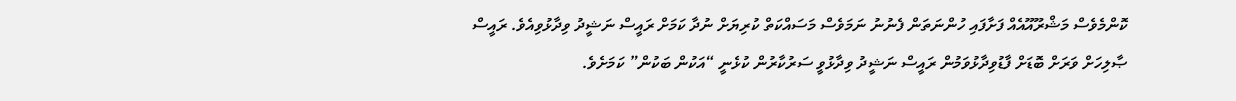ކޮންމެވެސް މަޝްރޫއޫއެއް ފަށާފައި ހުންނަތަން ފެނުނު ނަމަވެސް މަސައްކަތް ކުރިޔަށް ނުދާ ކަމަށް ރައީސް ނަޝީދު ވިދާޅުވިއެވެ. ރައީސް ޞާލިހަށް ވަރަށް ބޮޑަށް ފާޑުވިދާޅުވަމުން ރައީސް ނަޝީދު ވިދާޅުވީ ސަރުކާރުން ކުޅެނީ “އަކުން ބަކުން” ކަމަށެވެ.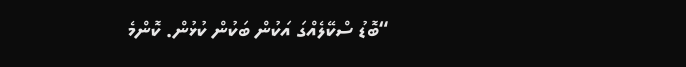“ބޮޑު ސްކޭލެއްގަ އަކުން ބަކުން ކުޅުން. ކޮންމެ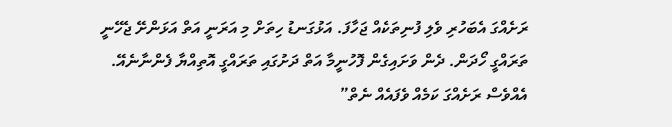ރަށެއްގަ އެބަހުރި ވެލި ފުނިތަކެއް ޖަހާފަ. އަޅުގަނޑު ހިތަށް މި އަރަނީ އަތް އަޅަންށޭ ޖެހޭނީ ތަރައްގީ ހޯދަން. ދެން ވަށައިގެން ފޮހުނީމާ އަތް ދަށުގައި ތަރައްގީ އޮތިއްޔާ ފެންނާނެއޭ. އެއްވެސް ރަށެއްގަ ކަމެއް ވެފައެއް ނެތް”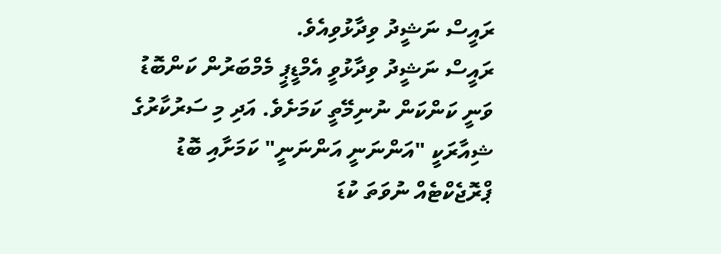ރައީސް ނަޝީދު ވިދާޅުވިއެވެ.
ރައީސް ނަޝީދު ވިދާޅުވީ އެމްޑީޕީ މެމްބަރުން ކަންބޮޑު ވަނީ ކަންކަން ނުނިމޭތީ ކަމަށެވެ. އަދި މި ސަރުކާރުގެ ޝިއާރަކީ "އަންނަނީ އަންނަނީ" ކަމަށާއި ބޮޑު ޕްރޮޖެކްޓެއް ނުވަތަ ކުޑަ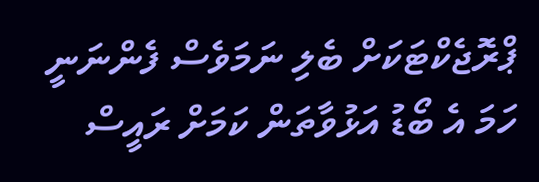ޕްރޮޖެކްޓަކަށް ބެލި ނަމަވެސް ފެންނަނީ ހަމަ އެ ބޯޑު އަޅުވާތަން ކަމަށް ރައީސް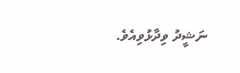ނަޝީދު ވިދާޅުވިއެވެ.